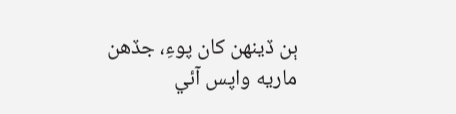ٻن ڏينھن کان پوءِ، جڏھن ماريه واپس آئي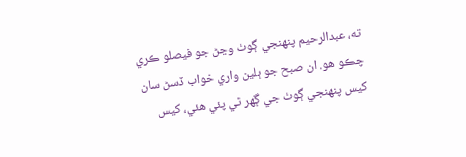ته، عبدالرحيم پنھنجي ڳوٺ وڃڻ جو فيصلو ڪري چڪو ھو. ان صبح جو ٻلين واري خواب ڏسڻ سان کيس پنھنجي ڳوٺ جي ڳھر ٿي پئي ھئي، کيس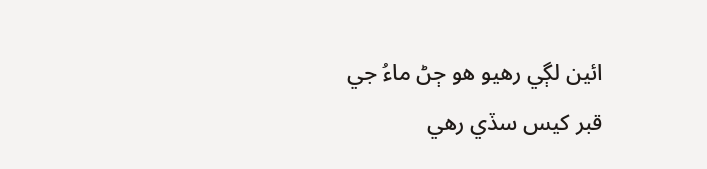ائين لڳي رھيو ھو ڄڻ ماءُ جي قبر کيس سڏي رھي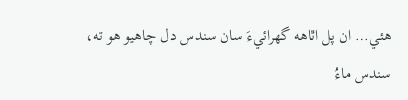ھئي… ان پل اٿاھه گهرائيءَ سان سندس دل چاھيو ھو ته، سندس ماءُ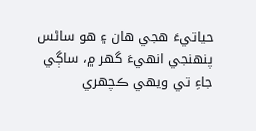حياتيءَ ھجي ھان ۽ ھو ساڻس پنھنجي انھيءَ گهر ۾، ساڳي جاءِ تي ويھي ڪچھري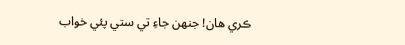ڪري ھان! جنھن جاءِ تي ستي پئي خواب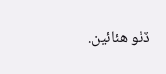ڏٺو ھئائين.